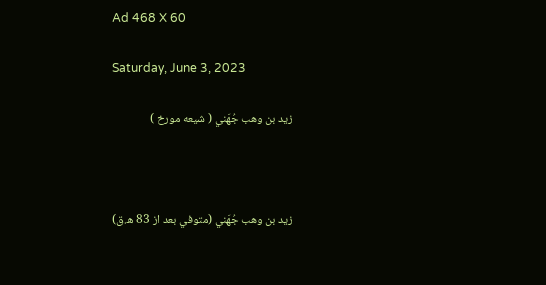Ad 468 X 60

Saturday, June 3, 2023

زيد بن وهب جُهَني ( شيعه مورخ )



زيد بن وهب جُهَني (متوفي بعد از 83 ھ.ق)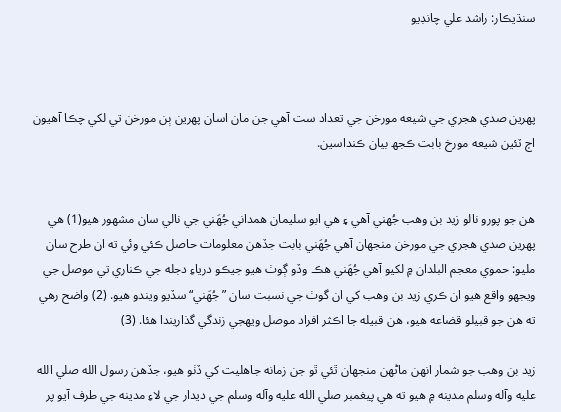سنڌيڪار: راشد علي چانڊيو



پهرين صدي هجري جي شيعه مورخن جي تعداد ست آهي جن مان اسان پهرين ٻن مورخن تي لکي چڪا آهيون اڄ ٽئين شيعه مورخ بابت ڪجھ بيان ڪنداسين.


هن جو پورو نالو زيد بن وهب جُهني آهي ۽ هي ابو سليمان همداني جُهَني جي نالي سان مشهور هيو(1) هي پهرين صدي هجري جي مورخن منجهان آهي جُهَني بابت جڏهن معلومات حاصل ڪئي وئي ته ان طرح سان مليو: حموي معجم البلدان ۾ لکيو آهي جُهَني هڪ وڏو ڳوٺ هيو جيڪو درياءِ دجله جي ڪناري تي موصل جي ويجهو واقع هيو ان ڪري زيد بن وهب کي ان گوٺ جي نسبت سان ”جُهَني“ سڏيو ويندو هيو. (2) واضح رهي ته هن جو قبيلو قضاعه هيو، هن قبيله جا اڪثر افراد موصل ويهجي زندگي گذاريندا هئا. (3)

زيد بن وهب جو شمار انهن ماڻهن منجهان ٿئي ٿو جن زمانه جاهليت کي ڏٺو هيو، جڏهن رسول الله صلي الله عليه وآله وسلم مدينه ۾ هيو ته هي پيغمبر صلي الله عليه وآله وسلم جي ديدار جي لاءِ مدينه جي طرف آيو پر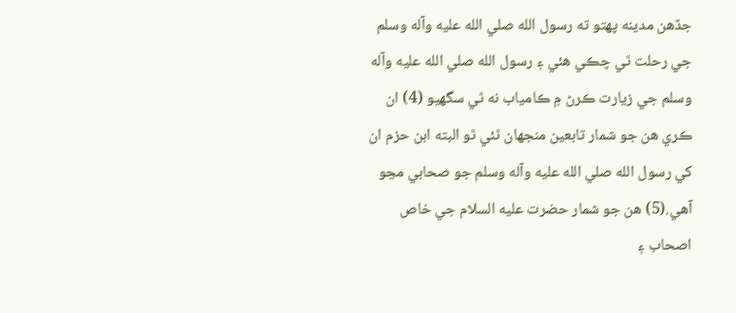جڏهن مدينه پهتو ته رسول الله صلي الله عليه وآله وسلم جي رحلت ٿي چڪي هئي ۽ رسول الله صلي الله عليه وآله وسلم جي زيارت ڪرڻ ۾ ڪامياب نه ٿي سگهيو (4) ان ڪري هن جو شمار تابعين منجهان ٿئي ٿو البته ابن حزم ان کي رسول الله صلي الله عليه وآله وسلم جو صحابي مڃو آهي.(5) هن جو شمار حضرت عليه السلام جي خاص اصحاب ۽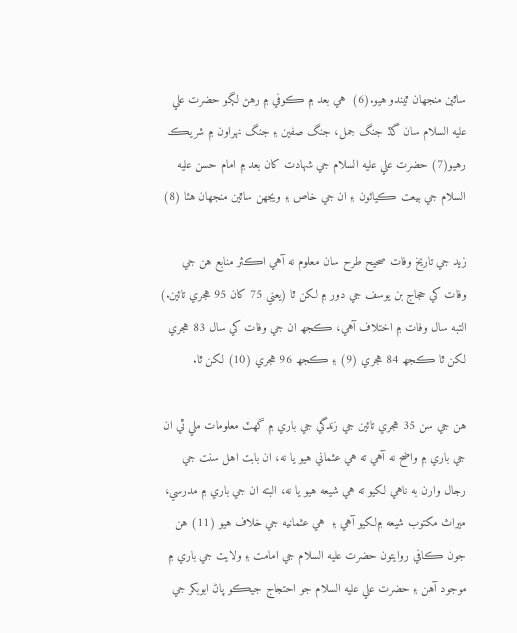ساٿين منجهان ٿيندو هيو.(6)  هي بعد ۾ ڪوفي ۾ رهڻ لڳو حضرت علي عليه السلام سان گڏ جنگ جمل، جنگ صفين ۽ جنگ نهراون ۾ شريڪ رهيو(7) حضرت علي عليه السلام جي شهادت کان بعد ۾ امام حسن عليه السلام جي بيعت ڪيائون ۽ ان جي خاص ۽ ويجهن ساٿين منجهان هئا (8)

زيد جي تاريخ وفات صحيح طرح سان معلوم نه آهي اڪثر منابع هن جي وفات کي حجاج بن يوسف جي دور ۾ لکن ٿا (يعني 75 کان 95 هجري تائين.) التبه سال وفات ۾ اختلاف آهي، ڪجھ ان جي وفات کي سال 83 هجري لکن ٿا ڪجھ 84 هجري (9) ۽ ڪجھ 96 هجري (10) لکن ٿا.

هن جي سن 35 هجري تائين جي زندگي جي باري ۾ گهٽ معلومات ملي ٿي ان جي باري ۾ واضح نه آهي ته هي عثماني هيو يا نه، ان بابت اهل سنت جي رجال وارن به ناهي لکيو ته هي شيعه هيو يا نه، البته ان جي باري ۾ مدرسي، ميراث مکتوب شيعه ۾لکيو آهي ۽  هي عثمانيه جي خلاف هيو (11) هن جون ڪافي روايتون حضرت عليه السلام جي امامت ۽ ولايت جي باري ۾ موجود آهن ۽ حضرت علي عليه السلام جو احتجاج جيڪو پاڻ ابوبکر جي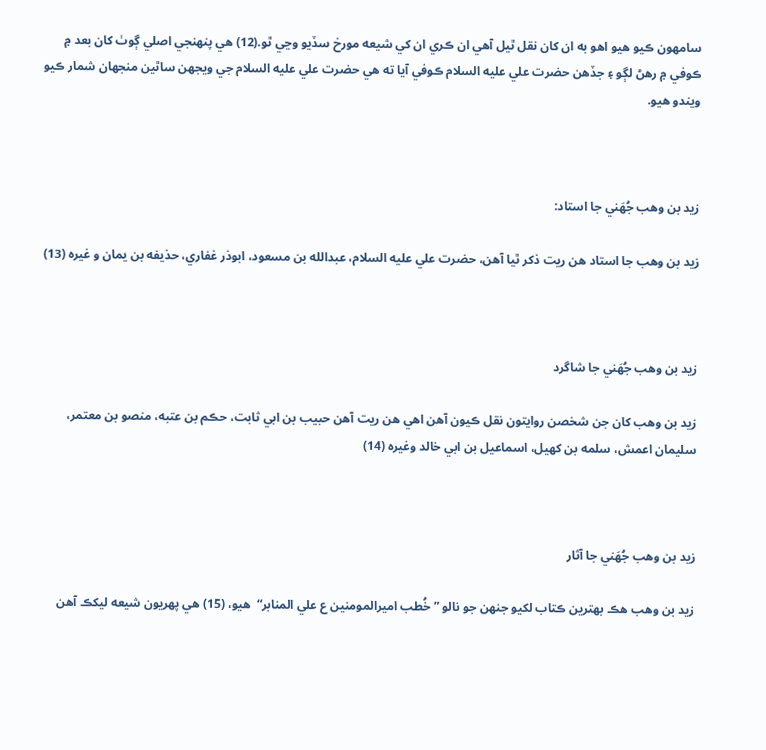سامهون ڪيو هيو اهو به ان کان نقل ٿيل آهي ان ڪري ان کي شيعه مورخ سڏيو وڃي ٿو.(12) هي پنهنجي اصلي ڳوٺ کان بعد ۾ ڪوفي ۾ رهڻ لڳو ۽ جڏهن حضرت علي عليه السلام ڪوفي آيا ته هي حضرت علي عليه السلام جي ويجهن ساٿين منجهان شمار ڪيو ويندو هيو.



زيد بن وهب جُهَني جا استاد:

زيد بن وهب جا استاد هن ريت ذکر ٿيا آهن، حضرت علي عليه السلام، عبدالله بن مسعود، ابوذر غفاري، حذيفه بن يمان و غيره (13)



زيد بن وهب جُهَني جا شاگرد

زيد بن وهب کان جن شخصن روايتون نقل ڪيون آهن اهي هن ريت آهن حبيب بن ابي ثابت، حڪم بن عتبه، منصو بن معتمر، سليمان اعمش، سلمه بن کهيل، اسماعيل بن ابي خالد وغيره (14)



زيد بن وهب جُهَني جا آثار

زيد بن وهب هڪ بهترين ڪتاب لکيو جنهن جو نالو ” خُطب اميرالمومنين ع علي المنابر“  هيو، (15) هي پهريون شيعه ليکڪ آهن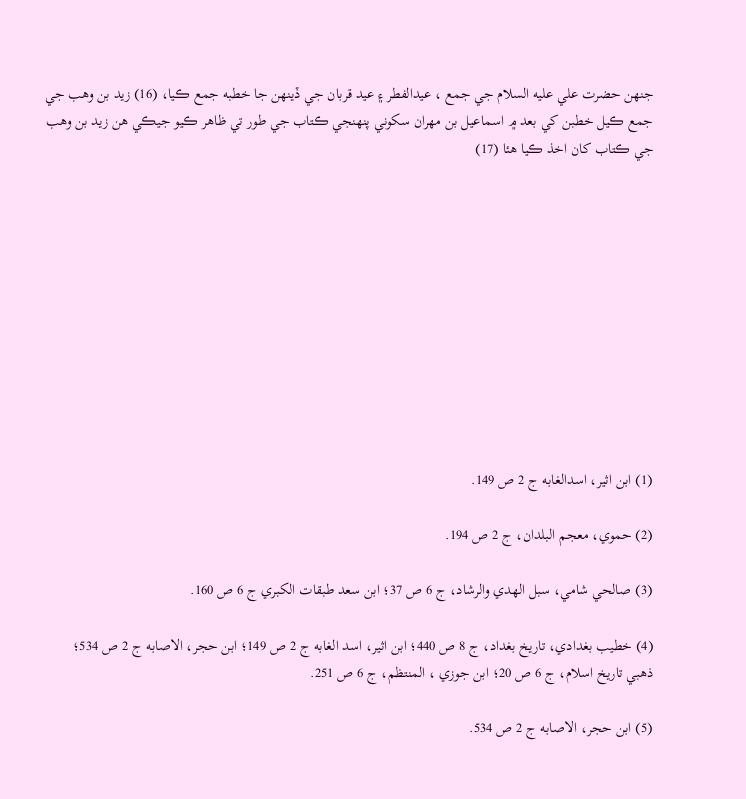جنهن حضرت علي عليه السلام جي جمع ، عيدالفطر ۽ عيد قربان جي ڏينهن جا خطبه جمع ڪيا، (16) زيد بن وهب جي جمع ڪيل خطبن کي بعد ۾ اسماعيل بن مهران سکوني پنهنجي ڪتاب جي طور تي ظاهر ڪيو جيڪي هن زيد بن وهب جي ڪتاب کان اخذ ڪيا هئا (17)











(1) ابن اثير، اسدالغابه ج 2 ص 149.

(2) حموي، معجم البلدان، ج 2 ص 194.

(3) صالحي شامي، سبل الهدي والرشاد، ج 6 ص 37؛ ابن سعد طبقات الکبري ج 6 ص 160.

(4) خطيب بغدادي، تاريخ بغداد، ج 8 ص 440؛ ابن اثير، اسد الغابه ج 2 ص 149؛ ابن حجر، الاصابه ج 2 ص 534؛ ذهبي تاريخ اسلام، ج 6 ص 20؛ ابن جوزي ، المنتظم، ج 6 ص 251.

(5) ابن حجر، الاصابه ج 2 ص 534.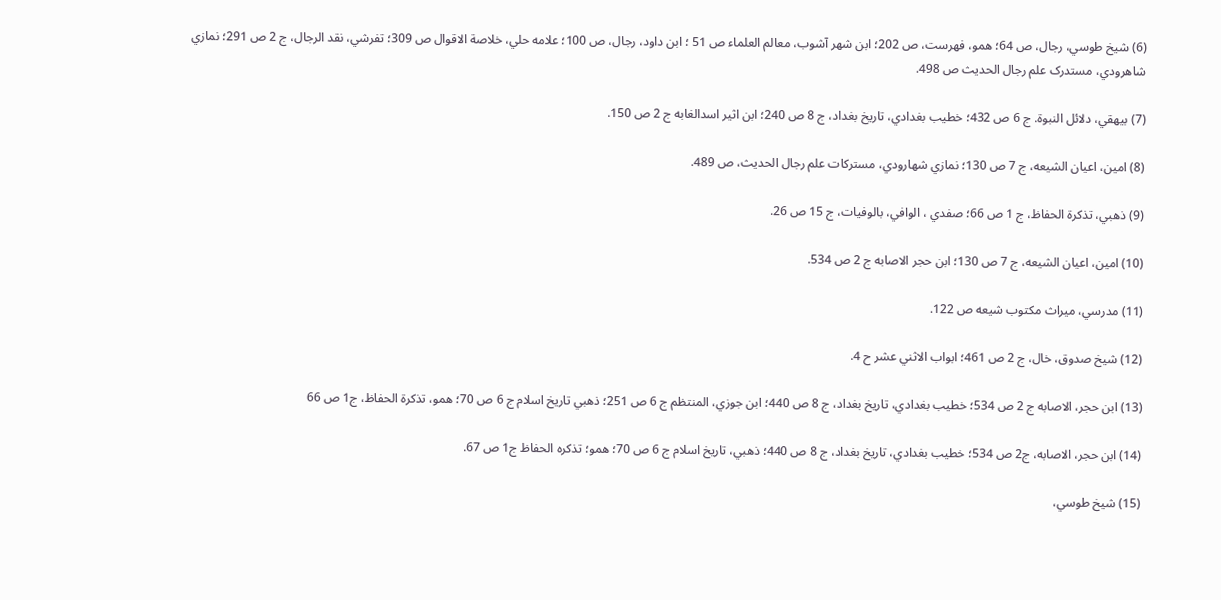(6) شيخ طوسي، رجال، ص 64؛ همو، فهرست، ص 202؛ ابن شهر آشوب، معالم العلماء ص 51 ؛ ابن داود، رجال، ص 100؛ علامه حلي، خلاصة الاقوال ص 309؛ تفرشي، نقد الرجال، ج 2 ص 291؛ نمازي شاهرودي، مستدرک علم رجال الحديث ص 498.

(7) بيهقي، دلائل النبوة. ج 6 ص 432؛ خطيب بغدادي، تاريخ بغداد، ج 8 ص 240؛ ابن اثير اسدالغابه ج 2 ص 150.

(8) امين، اعيان الشيعه، ج 7 ص 130؛ نمازي شهارودي، مسترکات علم رجال الحديث، ص 489.

(9) ذهبي، تذکرة الحفاظ، ج 1 ص 66؛ صفدي ، الوافي، بالوفيات، ج 15 ص 26.

(10) امين، اعيان الشيعه، ج 7 ص 130؛ ابن حجر الاصابه ج 2 ص 534.

(11) مدرسي، ميراث مکتوب شيعه ص 122.

(12) شيخ صدوق، خال، ج 2 ص 461؛ ابواب الاثني عشر ح 4.

(13) ابن حجر، الاصابه ج 2 ص 534؛ خطيب بغدادي، تاريخ بغداد، ج 8 ص 440؛ ابن جوزي، المنتظم ج 6 ص 251؛ ذهبي تاريخ اسلام ج 6 ص 70؛ همو، تذکرة الحفاظ، ج1 ص 66

(14) ابن حجر، الاصابه، ج2 ص 534؛ خطيب بغدادي، تاريخ بغداد، ج 8 ص 440؛ ذهبي، تاريخ اسلام ج 6 ص 70؛ همو؛ تذکره الحفاظ ج1 ص 67.

(15) شيخ طوسي،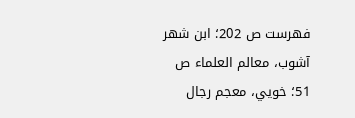فهرست ص 202؛ ابن شهر آشوب، معالم العلماء ص 51؛ خويي، معجم رجال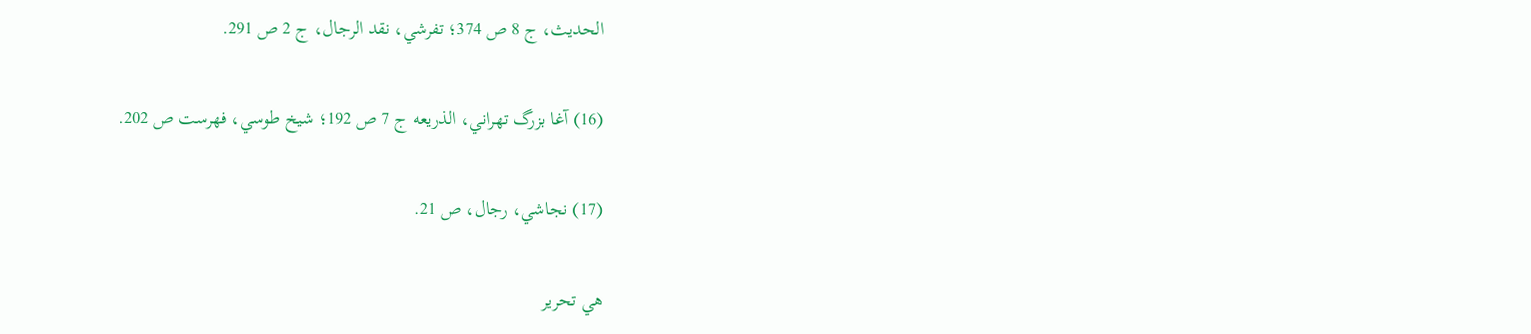الحديث، ج 8 ص 374؛ تفرشي، نقد الرجال، ج 2 ص 291.

(16) آغا بزرگ تهراني، الذريعه ج 7 ص 192؛ شيخ طوسي، فهرست ص 202.

(17) نجاشي، رجال، ص 21.

هي تحرير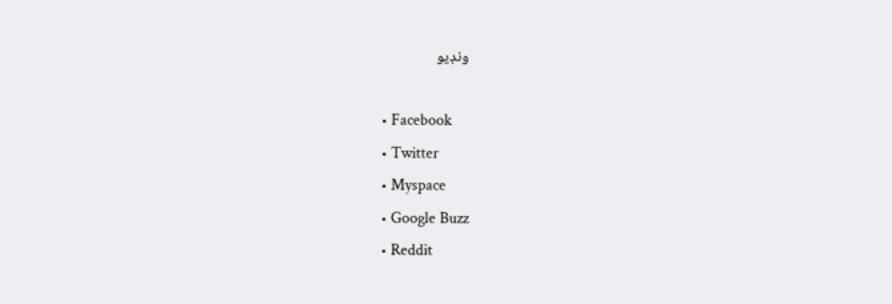ونڊيو

  • Facebook
  • Twitter
  • Myspace
  • Google Buzz
  • Reddit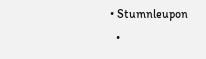• Stumnleupon
  •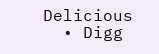Delicious
  • Digg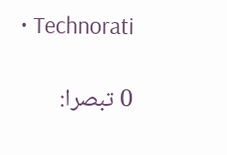• Technorati

0 تبصرا: